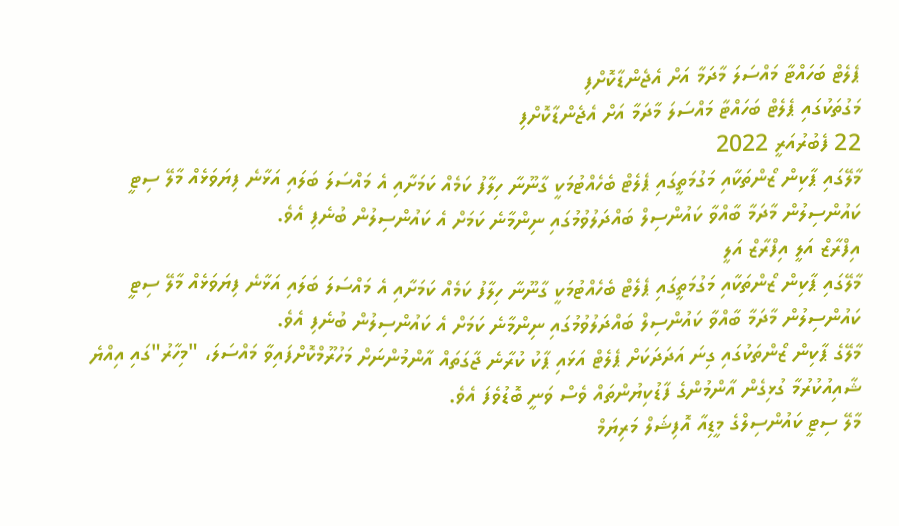ޕެލެޓް ބަހައްޓާ މައްސަލަ މާދަމާ އަށް އެޖެންޑާކޮށްފި
މަގުތަކުގައި ޕެލެޓް ބަހައްޓާ މައްސަލަ މާދަމާ އަށް އެޖެންޑާކޮށްފި
22 ފެބުރުއަރީ 2022
މާލޭގައި ޕާކިން ޒޯންތަކާއި މަގުމަތީގައި ޕެލެޓް ބެހެއްޓުމަކީ ގާނޫނާ ހިލާފު ކަމެއް ކަމަށާއި އެ މައްސަލަ ބަލައި އަޅާނެ ފިޔަވަޅެއް މާލޭ ސިޓީ ކައުންސިލުން މާދަމާ ބާއްވާ ކައުންސިލް ބައްދަލުވުމުގައި ނިންމާނެ ކަމަށް އެ ކައުންސިލުން ބުނެފި އެވެ.
އިފްރާޒް އަލީ އިފްރާޒް އަލީ
މާލޭގައި ޕާކިން ޒޯންތަކާއި މަގުމަތީގައި ޕެލެޓް ބެހެއްޓުމަކީ ގާނޫނާ ހިލާފު ކަމެއް ކަމަށާއި އެ މައްސަލަ ބަލައި އަޅާނެ ފިޔަވަޅެއް މާލޭ ސިޓީ ކައުންސިލުން މާދަމާ ބާއްވާ ކައުންސިލް ބައްދަލުވުމުގައި ނިންމާނެ ކަމަށް އެ ކައުންސިލުން ބުނެފި އެވެ.
މާލޭގެ ޕާކިން ޒޯންތަކުގައި ގިނަ އަދަދަކަށް ޕެލެޓް އަޅައި ޕާކު ކުރާނެ ޖާގަތައް އާންމުންނަށް މަހުރޫމްކޮށްފައިވާ މައްސަލަ، "މިހާރު"ގައި އިއްޔެ ޝާއިއުކުރުމާ ގުޅިގެން އާންމުންގެ ފާޑުކިޔުންތައް ވެސް ވަނީ ބޮޑުވެފަ އެވެ.
މާލޭ ސިޓީ ކައުންސިލްގެ މީޑިއާ އޮފިޝަލް މަރިޔަމް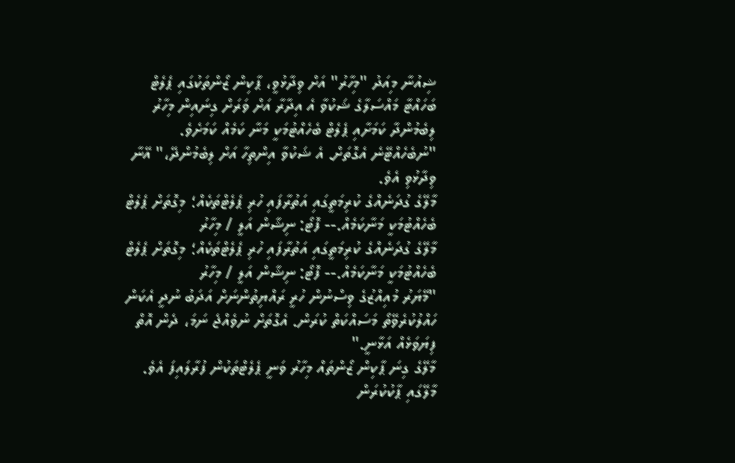ޝިއުނާ މިއަދު "މިހާރު" އަށް ވިދާޅުވީ، ޕާކިން ޒޯންތަކުގައި ޕެލެޓް ބަހައްޓާ މައްސަލާގެ ޝަކުވާ އެ އިދާރާ އަށް ވަރަށް ގިނައިން މިހާރު ލިބެމުންދާ ކަމަށާއި ޕެލެޓް ބެހެއްޓުމަކީ މަނާ ކަމެއް ކަމަށެވެ.
"ނުބެހެއްޓޭނެ އެގޮތަށް. އެ ޝަކުވާ އިންތިހާ އަށް ލިބެމުންދޭ،" އޭނާ ވިދާޅުވި އެވެ.
މާލޭގެ ގުދަނެއްގެ ކުރިމަތީގައި އަތުރާފައި ހުރި ޕެލެޓްތަކެއް؛ މިގޮތަށް ޕެލެޓް ބެހެއްޓުމަކީ މަނާކަމެއް.-- ފޮޓޯ: ނިޝާން އަލީ / މިހާރު
މާލޭގެ ގުދަނެއްގެ ކުރިމަތީގައި އަތުރާފައި ހުރި ޕެލެޓްތަކެއް؛ މިގޮތަށް ޕެލެޓް ބެހެއްޓުމަކީ މަނާކަމެއް.-- ފޮޓޯ: ނިޝާން އަލީ / މިހާރު
"މޭޔަރު މުއިއްޒުގެ ވިސްނުން ހުރީ ރައްޔިތުންނަށް އަދަބު ނުދީ އެކަން ހައްލުކުރެވޭތޯ މަސައްކަތް ކުރަން. އެގޮތަށް ނުވެއްޖެ ނަމަ، ދެން އޮތް ފިޔަވަޅެއް އަޅާނީ."
މާލޭގެ ގިނަ ޕާކިން ޒޯންތައް މިހާރު ވަނީ ޕެލެޓްތަކުން ފުރާލައިފަ އެވެ. މާލޭގައި ޕާކުކުރަން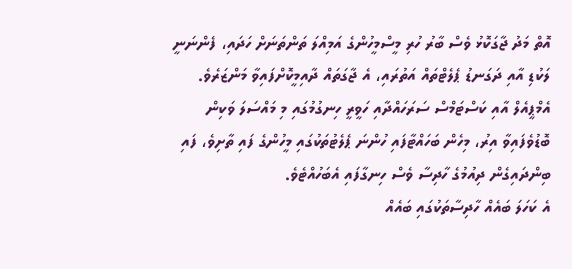އޮތް މަދު ޖާގަކޮޅު ވެސް ބާރު ހުރި މީސްމީހުންގެ އަމިއްލަ ތަންތަނަށް ހަދައި، ފެންނަނީ ލަކުޑި އާއި ދަގަނޑު ޕެލެޓްތައް އަތުރައި، އެ ޖާގަތައް ދާއިމީކޮށްފައިވާ މަންޒަރެވެ.
އެމްޕީއެލް އާއި ކަސްޓަމްސް ސަރަހައްދާއި ހަވީރީ ހިނގުމުގައި މި މައްސަލަ ވަކިން ބޮޑުވެފައިވާ އިރު، މިހެން ބަހައްޓާފައި ހުންނަ ޕެލެޓުތަކުގައި މީހުންގެ ފައި ތާށިވެ، ފައި ބިންދައިގެން ދިއުމުގެ ހާދިސާ ވެސް ހިނގާފައި އެބަހުއްޓެވެ.
އެ ކަހަލަ ބައެއް ހާދިސާތަކުގައި ބައެއް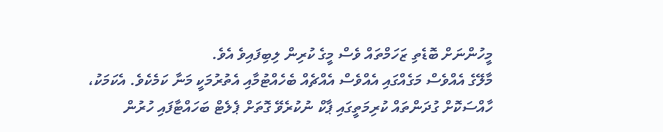މީހުންނަށް ބޮޑެތި ޒަހަމްތައް ވެސް މީގެ ކުރިން ލިބިފައިވެ އެވެ.
މާލޭގެ އެއްވެސް މަގެއްގައި އެއްވެސް އެއްޗެއް ބެހެއްޓުމާއި އެތުރުމަކީ މަނާ ކަމެކެވެ. އެކަމަކު، ހާއްސަކޮށް ގުދަންތައް ކުރިމަތީގައި ޕާކް ނުކުރެވޭ ގޮތަށް ޕެލެޓް ބަހައްޓާފައި ހުރުން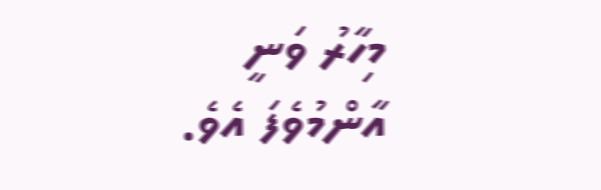މިހާރު ވަނީ އާންމުވެފަ އެވެ.